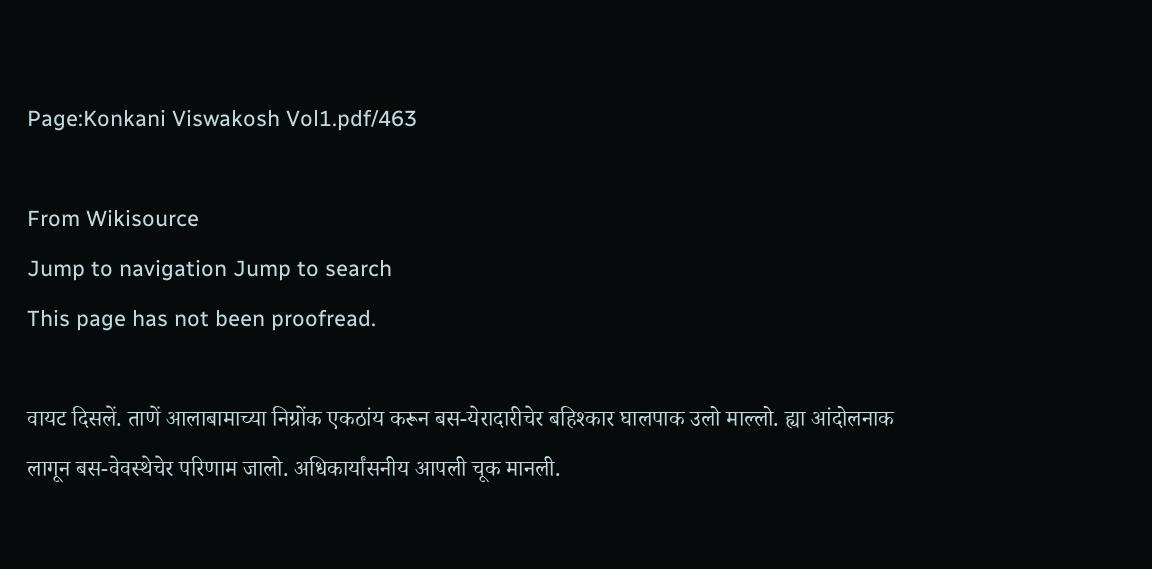Page:Konkani Viswakosh Vol1.pdf/463

From Wikisource
Jump to navigation Jump to search
This page has not been proofread.

वायट दिसलें. ताणें आलाबामाच्या निग्रोंक एकठांय करून बस-येरादारीचेर बहिश्कार घालपाक उलो माल्लो. ह्या आंदोलनाक लागून बस-वेवस्थेचेर परिणाम जालो. अधिकार्यांसनीय आपली चूक मानली.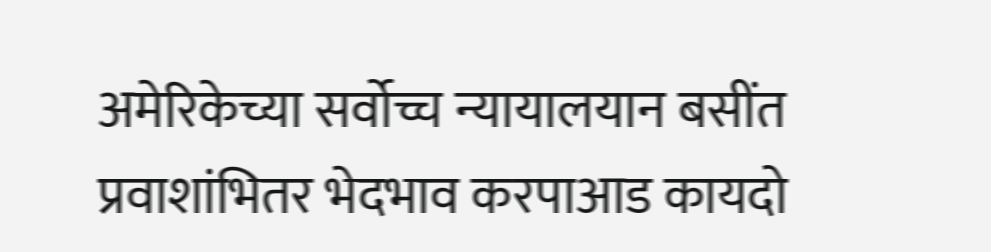अमेरिकेच्या सर्वोच्च न्यायालयान बसींत प्रवाशांभितर भेदभाव करपाआड कायदो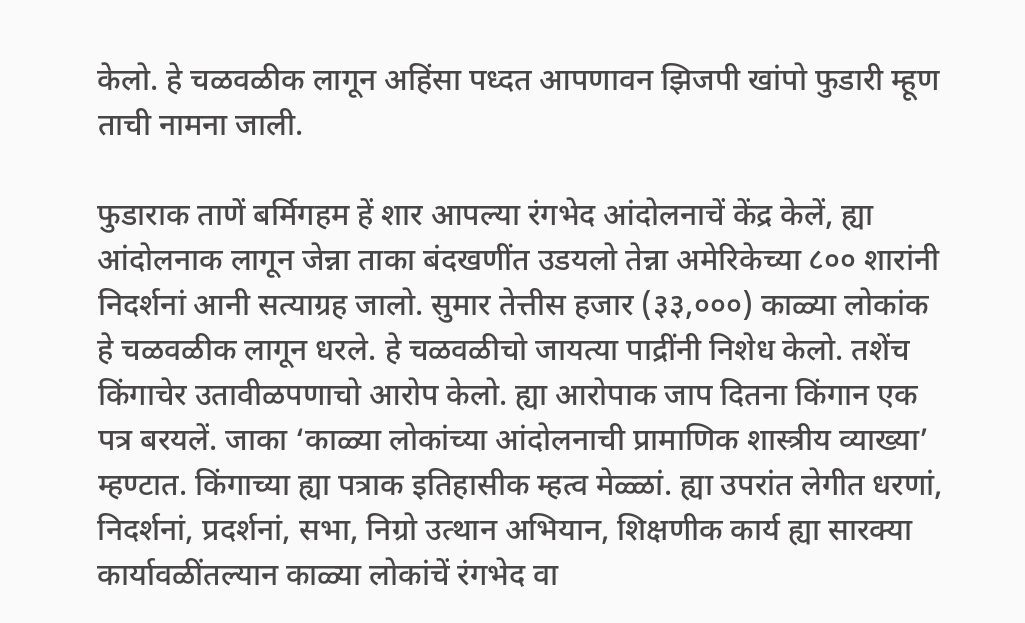केलो. हे चळवळीक लागून अहिंसा पध्दत आपणावन झिजपी खांपो फुडारी म्हूण ताची नामना जाली.

फुडाराक ताणें बर्मिगहम हें शार आपल्या रंगभेद आंदोलनाचें केंद्र केलें, ह्या आंदोलनाक लागून जेन्ना ताका बंदखणींत उडयलो तेन्ना अमेरिकेच्या ८०० शारांनी निदर्शनां आनी सत्याग्रह जालो. सुमार तेत्तीस हजार (३३,०००) काळ्या लोकांक हे चळवळीक लागून धरले. हे चळवळीचो जायत्या पाद्रींनी निशेध केलो. तशेंच किंगाचेर उतावीळपणाचो आरोप केलो. ह्या आरोपाक जाप दितना किंगान एक पत्र बरयलें. जाका ‘काळ्या लोकांच्या आंदोलनाची प्रामाणिक शास्त्रीय व्याख्या’ म्हण्टात. किंगाच्या ह्या पत्राक इतिहासीक म्हत्व मेळ्ळां. ह्या उपरांत लेगीत धरणां, निदर्शनां, प्रदर्शनां, सभा, निग्रो उत्थान अभियान, शिक्षणीक कार्य ह्या सारक्या कार्यावळींतल्यान काळ्या लोकांचें रंगभेद वा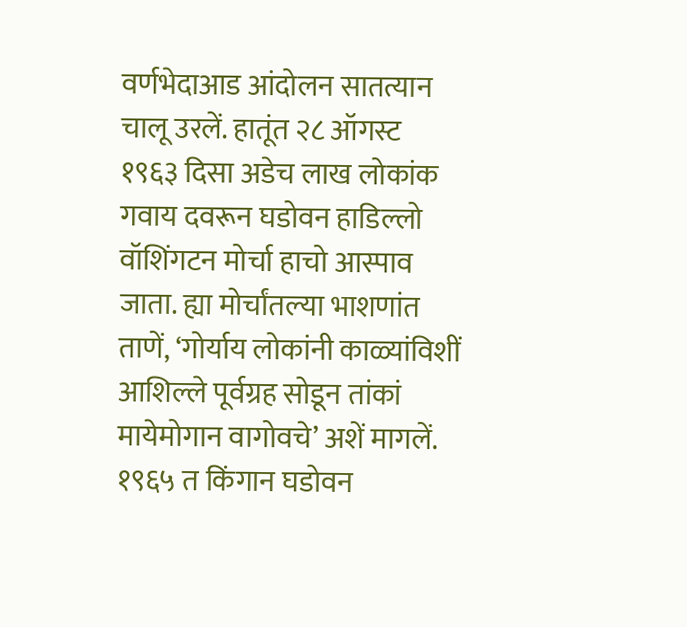वर्णभेदाआड आंदोलन सातत्यान चालू उरलें. हातूंत २८ ऑगस्ट १९६३ दिसा अडेच लाख लोकांक गवाय दवरून घडोवन हाडिल्लो वॉशिंगटन मोर्चा हाचो आस्पाव जाता. ह्या मोर्चांतल्या भाशणांत ताणें, ‘गोर्याय लोकांनी काळ्यांविशीं आशिल्ले पूर्वग्रह सोडून तांकां मायेमोगान वागोवचे’ अशें मागलें. १९६५ त किंगान घडोवन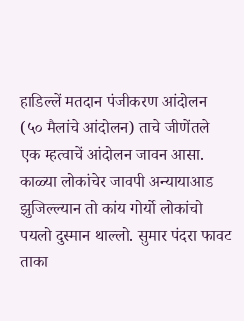हाडिल्लें मतदान पंजीकरण आंदोलन (५० मैलांचे आंदोलन) ताचे जीणेंतले एक म्हत्वाचें आंदोलन जावन आसा. काळ्या लोकांचेर जावपी अन्यायाआड झुजिल्ल्यान तो कांय गोर्यो लोकांचो पयलो दुस्मान थाल्लो. सुमार पंदरा फावट ताका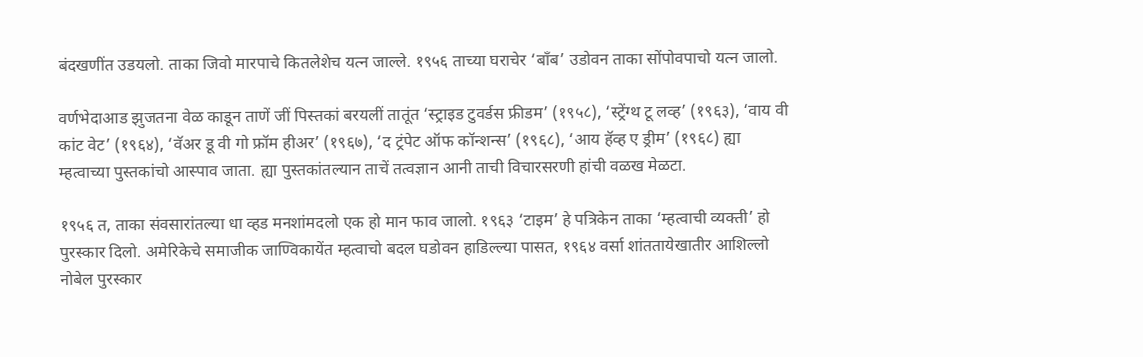बंदखणींत उडयलो. ताका जिवो मारपाचे कितलेशेच यत्न जाल्ले. १९५६ ताच्या घराचेर ‘बाँब’ उडोवन ताका सोंपोवपाचो यत्न जालो.

वर्णभेदाआड झुजतना वेळ काडून ताणें जीं पिस्तकां बरयलीं तातूंत ‘स्ट्राइड टुवर्डस फ्रीडम’ (१९५८), ‘स्ट्रेंग्थ टू लव्ह’ (१९६३), ‘वाय वी कांट वेट’ (१९६४), ‘वॅअर डू वी गो फ्रॉम हीअर’ (१९६७), ‘द ट्रंपेट ऑफ कॉन्शन्स’ (१९६८), ‘आय हॅव्ह ए ड्रीम’ (१९६८) ह्या म्हत्वाच्या पुस्तकांचो आस्पाव जाता. ह्या पुस्तकांतल्यान ताचें तत्वज्ञान आनी ताची विचारसरणी हांची वळख मेळटा.

१९५६ त, ताका संवसारांतल्या धा व्हड मनशांमदलो एक हो मान फाव जालो. १९६३ ‘टाइम’ हे पत्रिकेन ताका ‘म्हत्वाची व्यक्ती’ हो पुरस्कार दिलो. अमेरिकेचे समाजीक जाण्विकायेंत म्हत्वाचो बदल घडोवन हाडिल्ल्या पासत, १९६४ वर्सा शांततायेखातीर आशिल्लो नोबेल पुरस्कार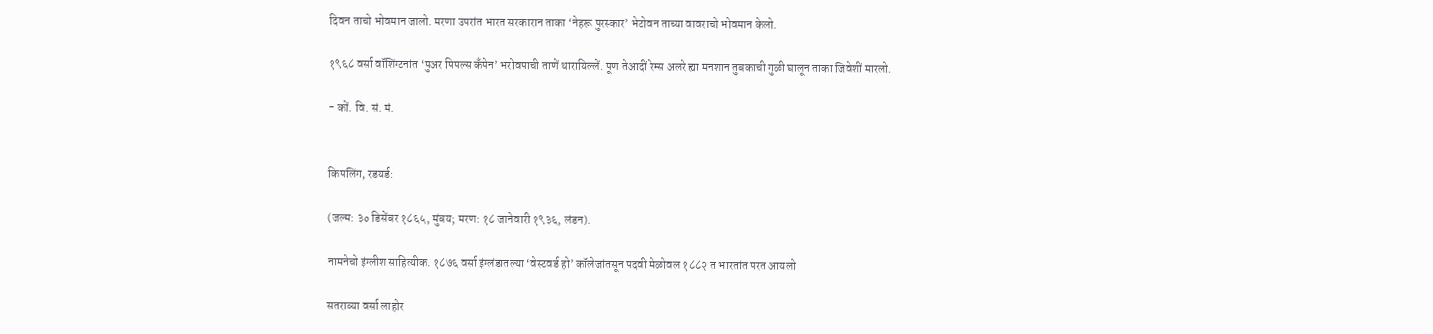दिवन ताचो भोवमान जालो. मरणा उपरांत भारत सरकारान ताका ‘नेहरू पुरस्कार’ भेटोवन ताच्या वावराचो भोवमान केलो.

१९६८ वर्सा वॉशिंग्टनांत ‘पुअर पिपल्स कँपेन’ भरोवपाची ताणें थारायिल्लें. पूण तेआदीं रेम्स अलरे ह्या मनशान तुबकाची गुळी घालून ताका जिवेशीं मारलो.

- कों. वि. सं. मं.


किपलिंग, रडयर्ड:

(जल्म: ३० डिसेंबर १८६५, मुंबय; मरण: १८ जानेवारी १९३६, लंडन).

नामनेचो इंग्लीश साहित्यीक. १८७६ वर्सा इंग्लंडातल्या ‘वेस्टवर्ड हो’ कॉलेजांतसून पदवी मेळोवल १८८२ त भारतांत परत आयलो

सतराव्या वर्सा लाहोर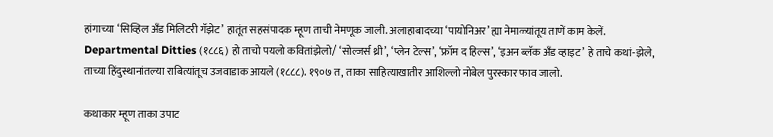हांगाच्या ‘सिव्हिल अँड मिलिटरी गॅझेट’ हातूंत सहसंपादक म्हूण ताची नेमणूक जाली. अलाहाबादच्या ‘पायोनिअर’ ह्या नेमाळ्यांतूय ताणें काम केलें. Departmental Ditties (१८८६) हो ताचो पयलो कवितांझेलो/ ‘सोल्जर्स थ्री’, ‘प्लेन टेल्स’, ‘फ्रॉम द हिल्स’, ‘इअन ब्लॅक अँड व्हाइट’ हे ताचे कथां-झेले, ताच्या हिंदुस्थानांतल्या राबित्यांतूच उजवाडाक आयले (१८८८). १९०७ त, ताका साहित्याखातीर आशिल्लो नोबेल पुरस्कार फाव जालो.

कथाकार म्हूण ताका उपाट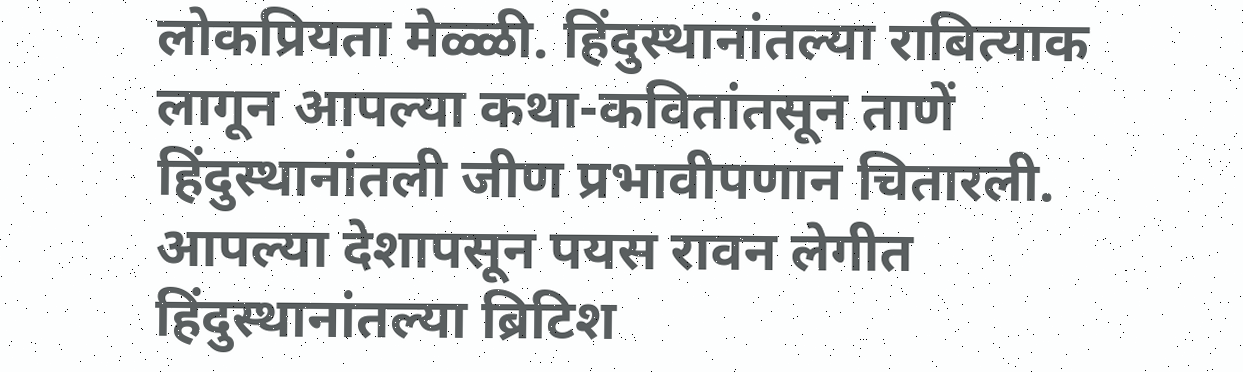लोकप्रियता मेळ्ळी. हिंदुस्थानांतल्या राबित्याक लागून आपल्या कथा-कवितांतसून ताणें हिंदुस्थानांतली जीण प्रभावीपणान चितारली. आपल्या देशापसून पयस रावन लेगीत हिंदुस्थानांतल्या ब्रिटिश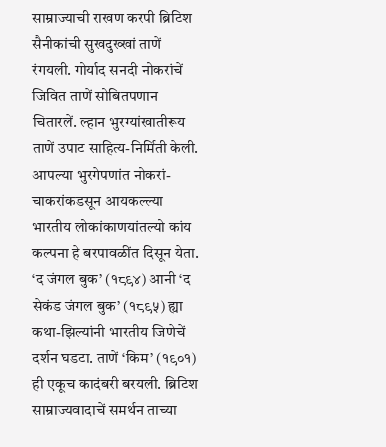साम्राज्याची राखण करपी ब्रिटिश सैनीकांची सुखदुख्खां ताणें रंगयली. गोर्याद सनदी नोकरांचें जिवित ताणें सोबितपणान चितारलें. ल्हान भुरग्यांखातीरूय ताणें उपाट साहित्य-निर्मिती केली. आपल्या भुरगेपणांत नोकरां-चाकरांकडसून आयकल्ल्या भारतीय लोकांकाणयांतल्यो कांय कल्पना हे बरपावळींत दिसून येता. ‘द जंगल बुक’ (१८९४) आनी ‘द सेकंड जंगल बुक’ (१८९५) ह्या कथा-झिल्यांनी भारतीय जिणेचें दर्शन घडटा. ताणें ‘किम’ (१९०१) ही एकूच कादंबरी बरयली. ब्रिटिश साम्राज्यवादाचें समर्थन ताच्या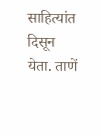साहित्यांत दिसून येता. ताणें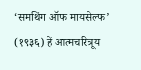‘समथिंग ऑफ मायसेल्फ’ (१९३६) हें आत्मचरित्रूय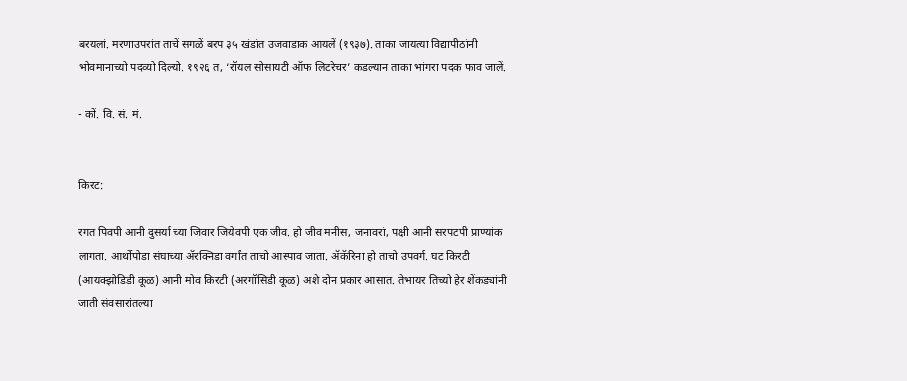बरयलां. मरणाउपरांत ताचें सगळें बरप ३५ खंडांत उजवाडाक आयलें (१९३७). ताका जायत्या विद्यापीठांनी भोवमानाच्यो पदव्यो दिल्यो. १९२६ त, ‘रॉयल सोसायटी ऑफ लिटरेचर’ कडल्यान ताका भांगरा पदक फाव जालें.

- कों. वि. सं. मं.


किरट:

रगत पिवपी आनी दुसर्या च्या जिवार जियेवपी एक जीव. हो जीव मनीस, जनावरां, पक्षी आनी सरपटपी प्राण्यांक लागता. आर्थोपोडा संघाच्या ॲरक्निडा वर्गांत ताचो आस्पाव जाता. ॲकॅरिना हो ताचो उपवर्ग. घट किरटी (आयक्झोडिडी कूळ) आनी मोव किरटी (अरगॉसिडी कूळ) अशे दोन प्रकार आसात. तेभायर तिच्यो हेर शेंकड्यांनी जाती संवसारांतल्या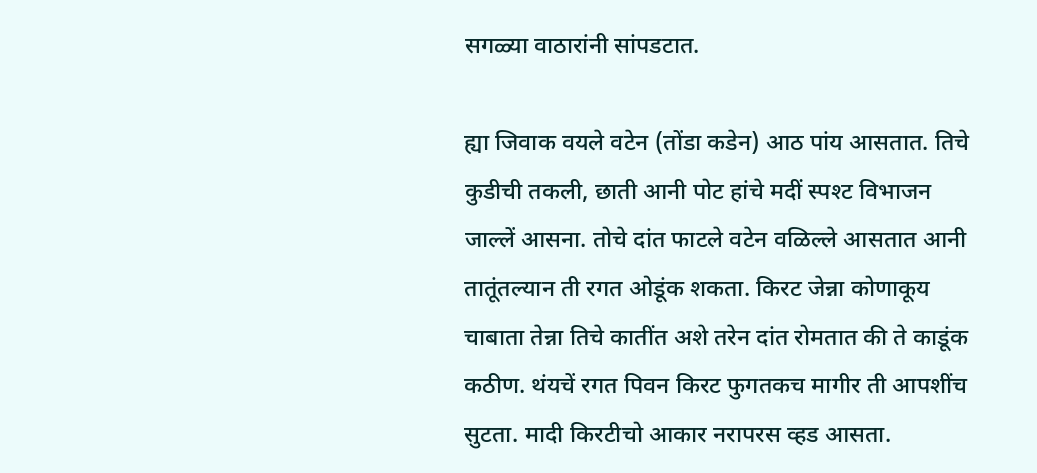सगळ्या वाठारांनी सांपडटात.

ह्या जिवाक वयले वटेन (तोंडा कडेन) आठ पांय आसतात. तिचे कुडीची तकली, छाती आनी पोट हांचे मदीं स्पश्ट विभाजन जाल्लें आसना. तोचे दांत फाटले वटेन वळिल्ले आसतात आनी तातूंतल्यान ती रगत ओडूंक शकता. किरट जेन्ना कोणाकूय चाबाता तेन्ना तिचे कातींत अशे तरेन दांत रोमतात की ते काडूंक कठीण. थंयचें रगत पिवन किरट फुगतकच मागीर ती आपशींच सुटता. मादी किरटीचो आकार नरापरस व्हड आसता.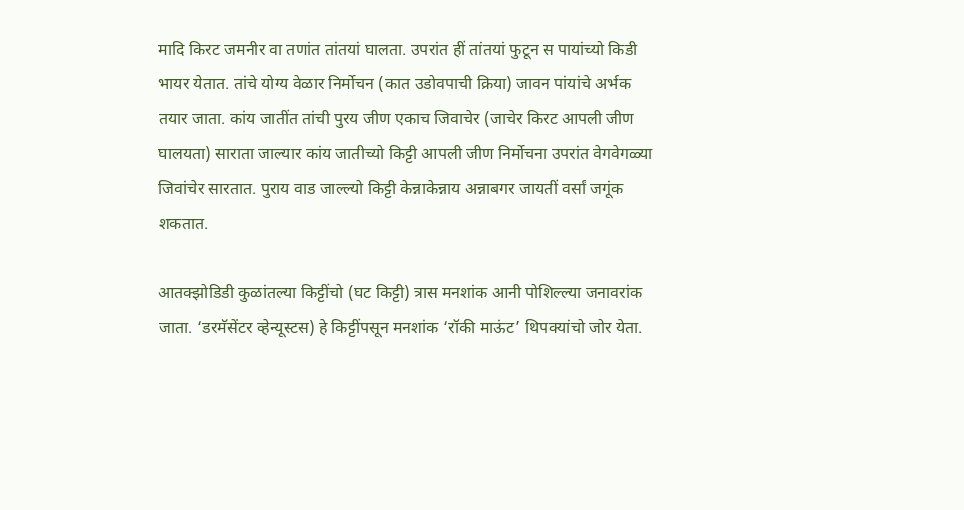मादि किरट जमनीर वा तणांत तांतयां घालता. उपरांत हीं तांतयां फुटून स पायांच्यो किडी भायर येतात. तांचे योग्य वेळार निर्मोचन (कात उडोवपाची क्रिया) जावन पांयांचे अर्भक तयार जाता. कांय जातींत तांची पुरय जीण एकाच जिवाचेर (जाचेर किरट आपली जीण घालयता) साराता जाल्यार कांय जातीच्यो किट्टी आपली जीण निर्मोचना उपरांत वेगवेगळ्या जिवांचेर सारतात. पुराय वाड जाल्ल्यो किट्टी केन्नाकेन्नाय अन्नाबगर जायतीं वर्सां जगूंक शकतात.

आतक्झोडिडी कुळांतल्या किट्टींचो (घट किट्टी) त्रास मनशांक आनी पोशिल्ल्या जनावरांक जाता. ‘डरमॅसेंटर व्हेन्यूस्टस) हे किट्टींपसून मनशांक ‘रॉकी माऊंट’ थिपक्यांचो जोर येता.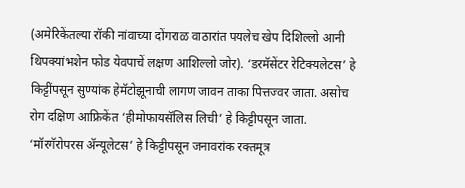(अमेरिकेंतल्या रॉकी नांवाच्या दोंगराळ वाठारांत पयलेच खेप दिशिल्लो आनी थिपक्यांभशेन फोड येवपाचें लक्षण आशिल्लो जोर). ‘डरमॅसेंटर रेटिक्यलेटस’ हे किट्टींपसून सुण्यांक हेमॅटोझूनाची लागण जावन ताका पित्तज्वर जाता. असोच रोग दक्षिण आफ्रिकेंत ‘हीमोफायसॅलिस लिची’ हे किट्टीपसून जाता. ‘मॉरगॅरोपरस ॲन्यूलेटस’ हे किट्टीपसून जनावरांक रक्तमूत्र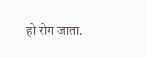हो रोग जाता.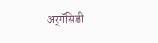अर्‌गॅसिडी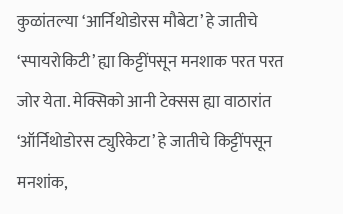कुळांतल्या ‘आर्निथोडोरस मौबेटा’ हे जातीचे ‘स्पायरोकिटी’ ह्या किट्टींपसून मनशाक परत परत जोर येता. मेक्सिको आनी टेक्सस ह्या वाठारांत ‘ऑर्निथोडोरस ट्युरिकेटा’ हे जातीचे किट्टींपसून मनशांक,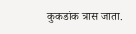कुकडांक त्रास जाता.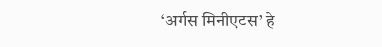‘अर्गस मिनीएटस’ हे